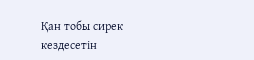Қан тобы сирек кездесетін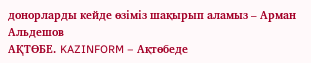донорларды кейде өзіміз шақырып аламыз – Арман Альдешов
АҚТӨБЕ. KAZINFORM – Ақтөбеде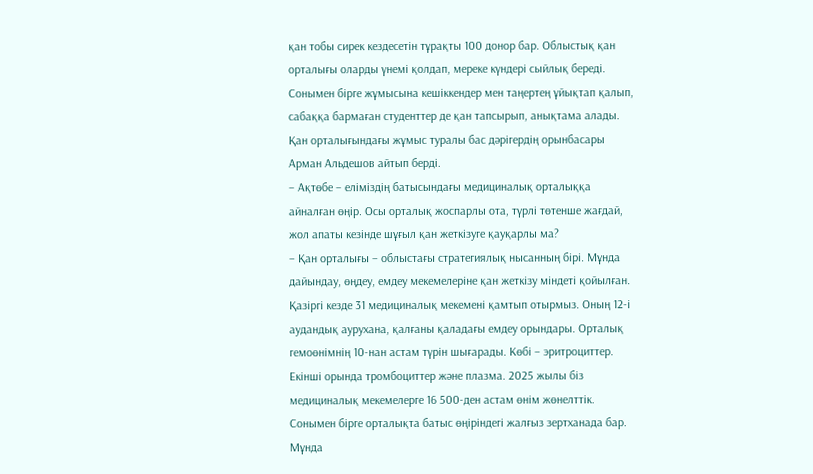қан тобы сирек кездесетін тұрақты 100 донор бар. Облыстық қан орталығы оларды үнемі қолдап, мереке күндері сыйлық береді. Сонымен бірге жұмысына кешіккендер мен таңертең ұйықтап қалып, сабаққа бармаған студенттер де қан тапсырып, анықтама алады. Қан орталығындағы жұмыс туралы бас дәрігердің орынбасары Арман Альдешов айтып берді.
– Ақтөбе – еліміздің батысындағы медициналық орталыққа айналған өңір. Осы орталық жоспарлы ота, түрлі төтенше жағдай, жол апаты кезінде шұғыл қан жеткізуге қауқарлы ма?
– Қан орталығы – облыстағы стратегиялық нысанның бірі. Мұнда дайындау, өңдеу, емдеу мекемелеріне қан жеткізу міндеті қойылған. Қазіргі кезде 31 медициналық мекемені қамтып отырмыз. Оның 12-і аудандық аурухана, қалғаны қаладағы емдеу орындары. Орталық гемоөнімнің 10-нан астам түрін шығарады. Көбі – эритроциттер. Екінші орында тромбоциттер және плазма. 2025 жылы біз медициналық мекемелерге 16 500-ден астам өнім жөнелттік. Сонымен бірге орталықта батыс өңіріндегі жалғыз зертханада бар. Мұнда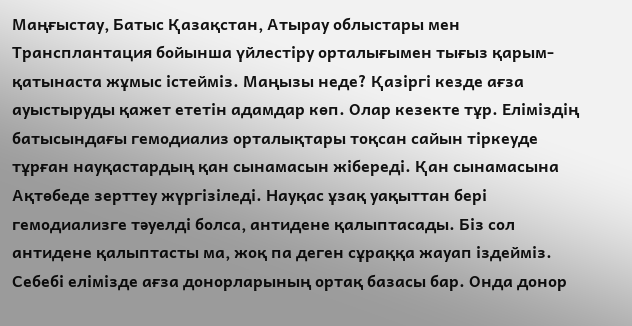Маңғыстау, Батыс Қазақстан, Атырау облыстары мен Трансплантация бойынша үйлестіру орталығымен тығыз қарым-қатынаста жұмыс істейміз. Маңызы неде? Қазіргі кезде ағза ауыстыруды қажет ететін адамдар көп. Олар кезекте тұр. Еліміздің батысындағы гемодиализ орталықтары тоқсан сайын тіркеуде тұрған науқастардың қан сынамасын жібереді. Қан сынамасына Ақтөбеде зерттеу жүргізіледі. Науқас ұзақ уақыттан бері гемодиализге тәуелді болса, антидене қалыптасады. Біз сол антидене қалыптасты ма, жоқ па деген сұраққа жауап іздейміз. Себебі елімізде ағза донорларының ортақ базасы бар. Онда донор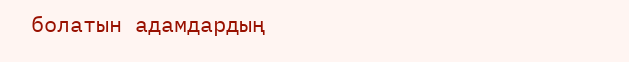болатын адамдардың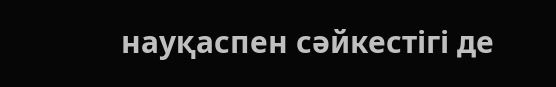науқаспен сәйкестігі де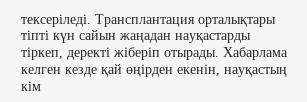тексеріледі. Трансплантация орталықтары тіпті күн сайын жаңадан науқастарды тіркеп, деректі жіберіп отырады. Хабарлама келген кезде қай өңірден екенін, науқастың кім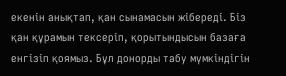екенін анықтап, қан сынамасын жібереді. Біз қан құрамын тексеріп, қорытындысын базаға енгізіп қоямыз. Бұл донорды табу мүмкіндігін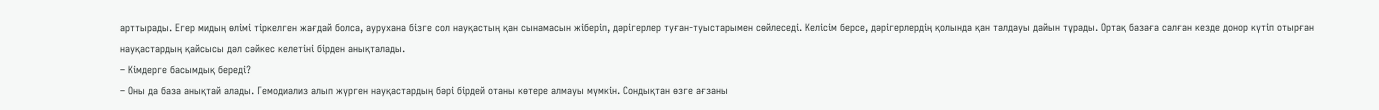арттырады. Егер мидың өлімі тіркелген жағдай болса, аурухана бізге сол науқастың қан сынамасын жіберіп, дәрігерлер туған-туыстарымен сөйлеседі. Келісім берсе, дәрігерлердің қолында қан талдауы дайын тұрады. Ортақ базаға салған кезде донор күтіп отырған науқастардың қайсысы дәл сәйкес келетіні бірден анықталады.
– Кімдерге басымдық береді?
– Оны да база анықтай алады. Гемодиализ алып жүрген науқастардың бәрі бірдей отаны көтере алмауы мүмкін. Сондықтан өзге ағзаны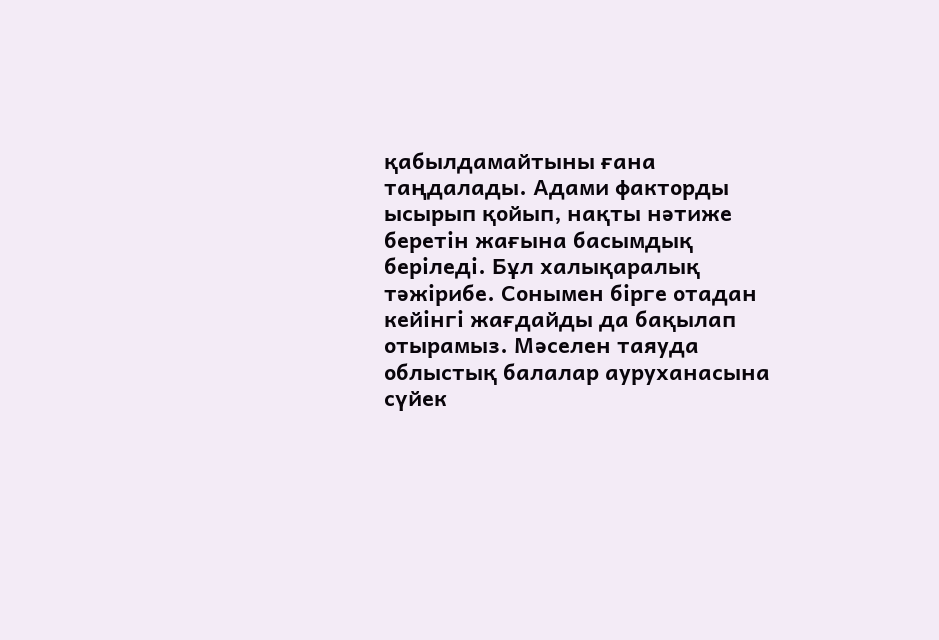қабылдамайтыны ғана таңдалады. Адами факторды ысырып қойып, нақты нәтиже беретін жағына басымдық беріледі. Бұл халықаралық тәжірибе. Сонымен бірге отадан кейінгі жағдайды да бақылап отырамыз. Мәселен таяуда облыстық балалар ауруханасына сүйек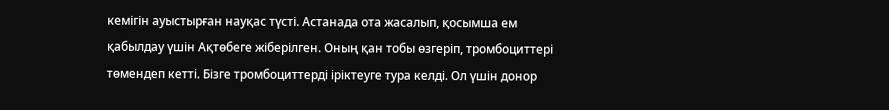кемігін ауыстырған науқас түсті. Астанада ота жасалып, қосымша ем қабылдау үшін Ақтөбеге жіберілген. Оның қан тобы өзгеріп, тромбоциттері төмендеп кетті. Бізге тромбоциттерді іріктеуге тура келді. Ол үшін донор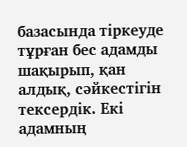базасында тіркеуде тұрған бес адамды шақырып, қан алдық, сәйкестігін тексердік. Екі адамның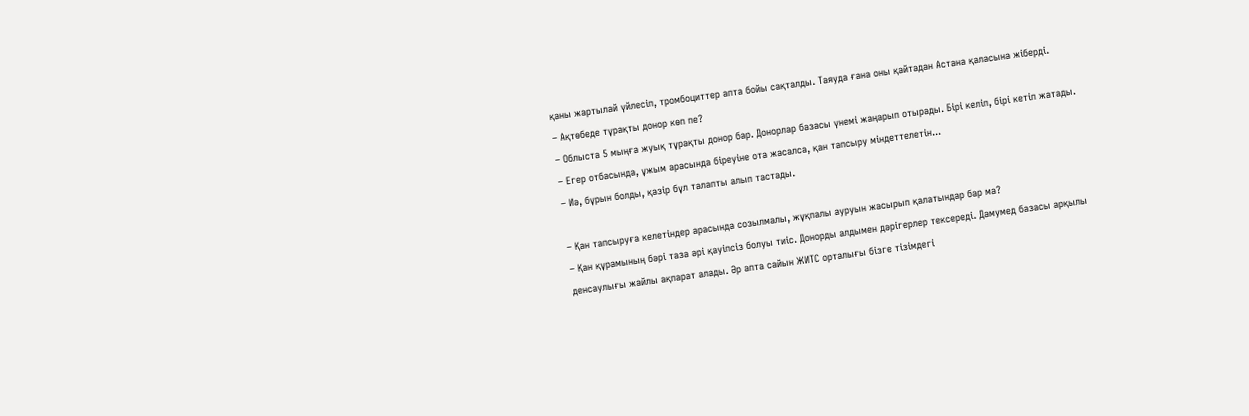қаны жартылай үйлесіп, тромбоциттер апта бойы сақталды. Таяуда ғана оны қайтадан Астана қаласына жіберді.
– Ақтөбеде тұрақты донор көп пе?
– Облыста 5 мыңға жуық тұрақты донор бар. Донорлар базасы үнемі жаңарып отырады. Бірі келіп, бірі кетіп жатады.
– Егер отбасында, ұжым арасында біреуіне ота жасалса, қан тапсыру міндеттелетін...
– Иә, бұрын болды, қазір бұл талапты алып тастады.

– Қан тапсыруға келетіндер арасында созылмалы, жұқпалы ауруын жасырып қалатындар бар ма?
– Қан құрамының бәрі таза әрі қауіпсіз болуы тиіс. Донорды алдымен дәрігерлер тексереді. Дамумед базасы арқылы денсаулығы жайлы ақпарат алады. Әр апта сайын ЖИТС орталығы бізге тізімдегі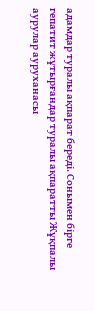адамдар туралы ақпарат береді. Сонымен бірге гепатит жұтырғандар туралы ақпаратты Жұқпалы аурулар ауруханасы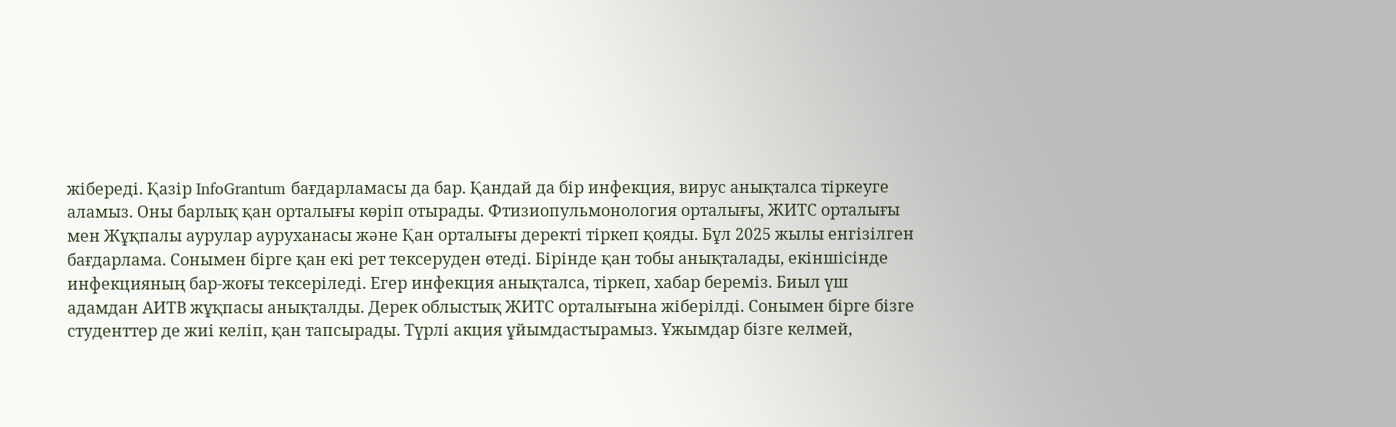жібереді. Қазір InfoGrantum бағдарламасы да бар. Қандай да бір инфекция, вирус анықталса тіркеуге аламыз. Оны барлық қан орталығы көріп отырады. Фтизиопульмонология орталығы, ЖИТС орталығы мен Жұқпалы аурулар ауруханасы және Қан орталығы деректі тіркеп қояды. Бұл 2025 жылы енгізілген бағдарлама. Сонымен бірге қан екі рет тексеруден өтеді. Бірінде қан тобы анықталады, екіншісінде инфекцияның бар-жоғы тексеріледі. Егер инфекция анықталса, тіркеп, хабар береміз. Биыл үш адамдан АИТВ жұқпасы анықталды. Дерек облыстық ЖИТС орталығына жіберілді. Сонымен бірге бізге студенттер де жиі келіп, қан тапсырады. Түрлі акция ұйымдастырамыз. Ұжымдар бізге келмей,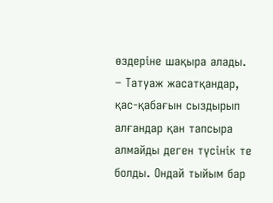өздеріне шақыра алады.
– Татуаж жасатқандар, қас-қабағын сыздырып алғандар қан тапсыра алмайды деген түсінік те болды. Ондай тыйым бар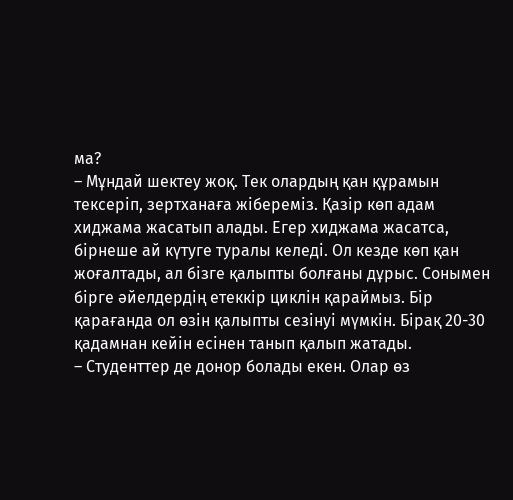ма?
– Мұндай шектеу жоқ. Тек олардың қан құрамын тексеріп, зертханаға жібереміз. Қазір көп адам хиджама жасатып алады. Егер хиджама жасатса, бірнеше ай күтуге туралы келеді. Ол кезде көп қан жоғалтады, ал бізге қалыпты болғаны дұрыс. Сонымен бірге әйелдердің етеккір циклін қараймыз. Бір қарағанда ол өзін қалыпты сезінуі мүмкін. Бірақ 20-30 қадамнан кейін есінен танып қалып жатады.
– Студенттер де донор болады екен. Олар өз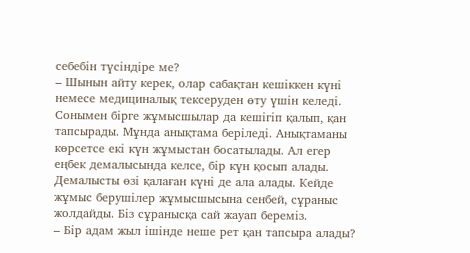себебін түсіндіре ме?
– Шынын айту керек, олар сабақтан кешіккен күні немесе медициналық тексеруден өту үшін келеді. Сонымен бірге жұмысшылар да кешігіп қалып, қан тапсырады. Мұнда анықтама беріледі. Анықтаманы көрсетсе екі күн жұмыстан босатылады. Ал егер еңбек демалысында келсе, бір күн қосып алады. Демалысты өзі қалаған күні де ала алады. Кейде жұмыс берушілер жұмысшысына сенбей, сұраныс жолдайды. Біз сұранысқа сай жауап береміз.
– Бір адам жыл ішінде неше рет қан тапсыра алады?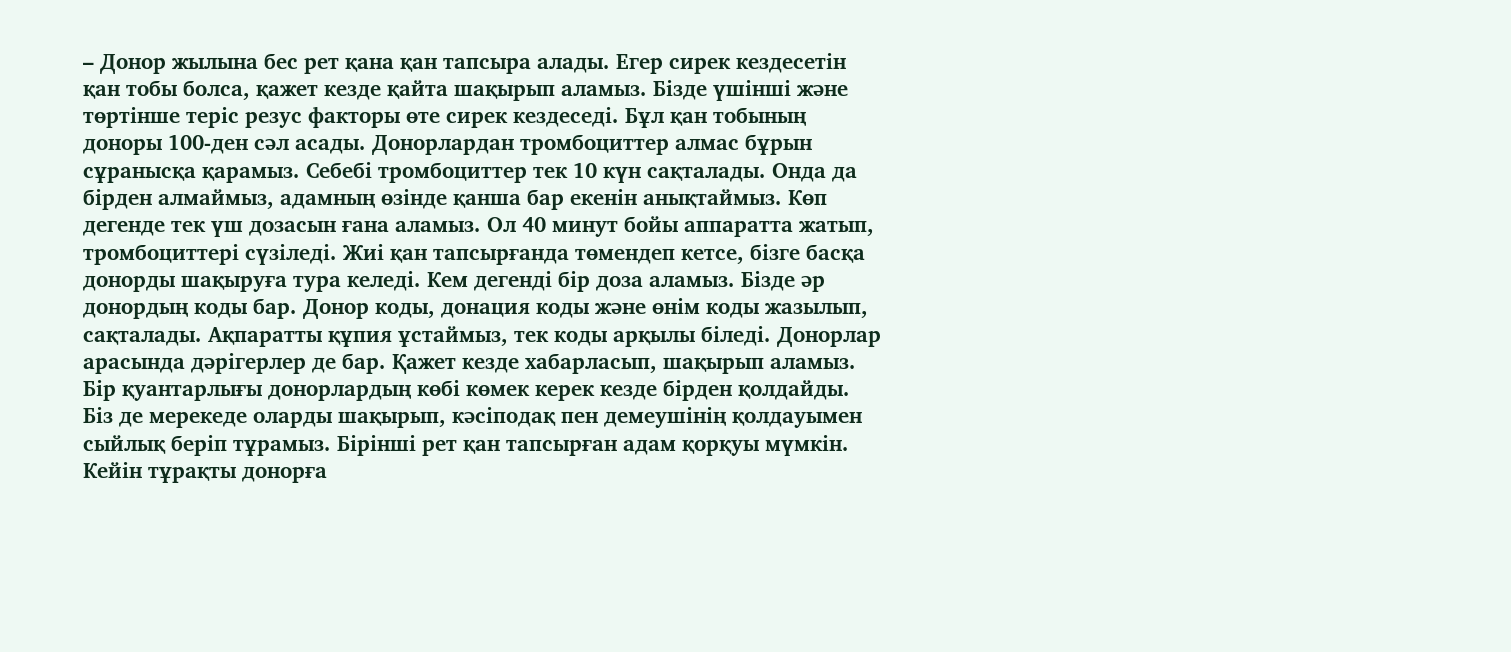– Донор жылына бес рет қана қан тапсыра алады. Егер сирек кездесетін қан тобы болса, қажет кезде қайта шақырып аламыз. Бізде үшінші және төртінше теріс резус факторы өте сирек кездеседі. Бұл қан тобының доноры 100-ден сәл асады. Донорлардан тромбоциттер алмас бұрын сұранысқа қарамыз. Себебі тромбоциттер тек 10 күн сақталады. Онда да бірден алмаймыз, адамның өзінде қанша бар екенін анықтаймыз. Көп дегенде тек үш дозасын ғана аламыз. Ол 40 минут бойы аппаратта жатып, тромбоциттері сүзіледі. Жиі қан тапсырғанда төмендеп кетсе, бізге басқа донорды шақыруға тура келеді. Кем дегенді бір доза аламыз. Бізде әр донордың коды бар. Донор коды, донация коды және өнім коды жазылып, сақталады. Ақпаратты құпия ұстаймыз, тек коды арқылы біледі. Донорлар арасында дәрігерлер де бар. Қажет кезде хабарласып, шақырып аламыз. Бір қуантарлығы донорлардың көбі көмек керек кезде бірден қолдайды. Біз де мерекеде оларды шақырып, кәсіподақ пен демеушінің қолдауымен сыйлық беріп тұрамыз. Бірінші рет қан тапсырған адам қорқуы мүмкін. Кейін тұрақты донорға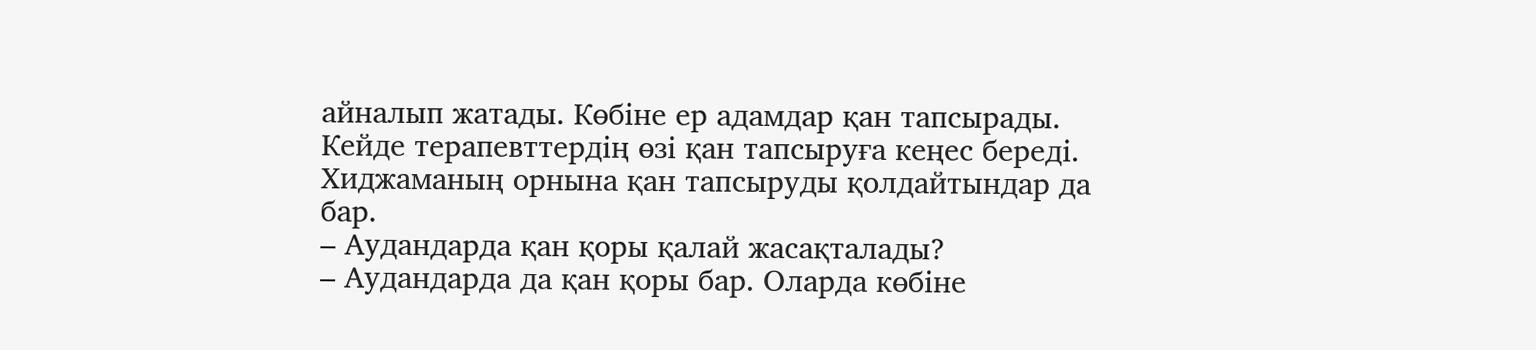айналып жатады. Көбіне ер адамдар қан тапсырады. Кейде терапевттердің өзі қан тапсыруға кеңес береді. Хиджаманың орнына қан тапсыруды қолдайтындар да бар.
– Аудандарда қан қоры қалай жасақталады?
– Аудандарда да қан қоры бар. Оларда көбіне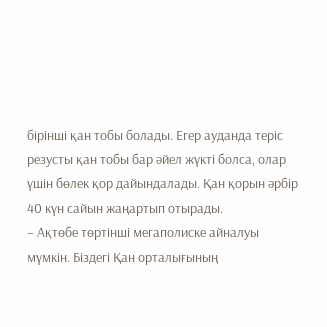бірінші қан тобы болады. Егер ауданда теріс резусты қан тобы бар әйел жүкті болса, олар үшін бөлек қор дайындалады. Қан қорын әрбір 40 күн сайын жаңартып отырады.
– Ақтөбе төртінші мегаполиске айналуы мүмкін. Біздегі Қан орталығының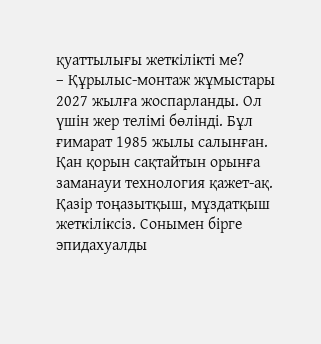қуаттылығы жеткілікті ме?
– Құрылыс-монтаж жұмыстары 2027 жылға жоспарланды. Ол үшін жер телімі бөлінді. Бұл ғимарат 1985 жылы салынған. Қан қорын сақтайтын орынға заманауи технология қажет-ақ. Қазір тоңазытқыш, мұздатқыш жеткіліксіз. Сонымен бірге эпидахуалды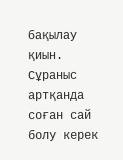бақылау қиын. Сұраныс артқанда соған сай болу керек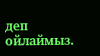деп ойлаймыз.